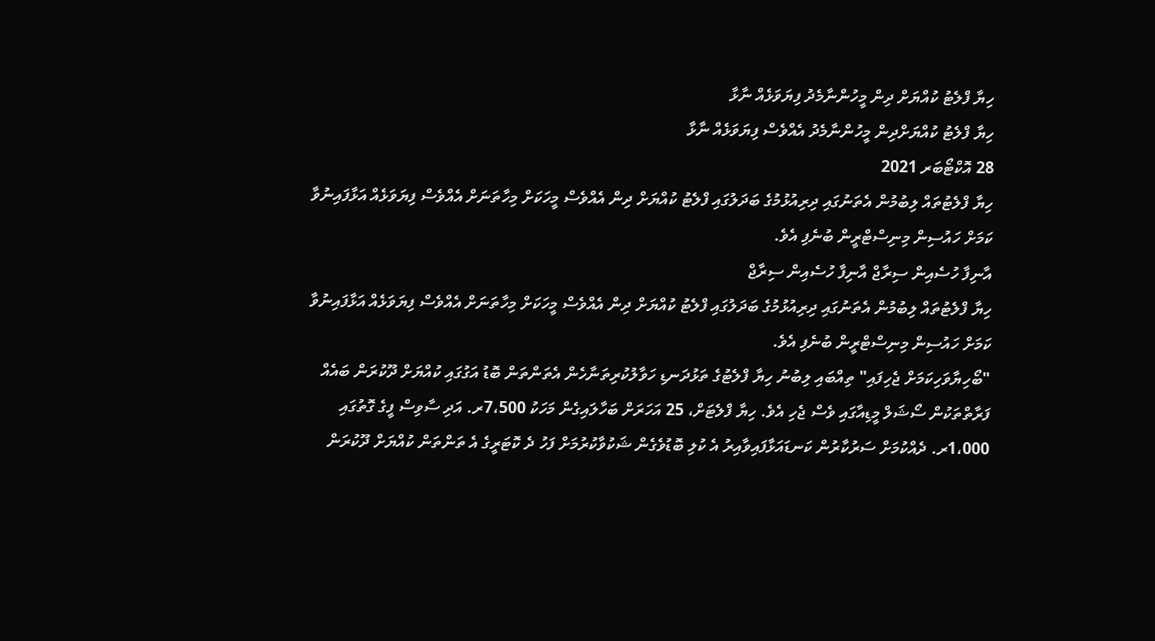ހިޔާ ފްލެޓު ކުއްޔަށް ދިން މީހުންނާމެދު ފިޔަވަޅެއް ނާޅާ
ހިޔާ ފްލެޓު ކުއްޔަށްދިން މީހުންނާމެދު އެއްވެސް ފިޔަވަޅެއް ނާޅާ
28 އޮކްޓޯބަރ 2021
ހިޔާ ފްލެޓުތައް ލިބުމުން އެތަނުގައި ދިރިއުޅުމުގެ ބަދަލުގައި ފްލެޓު ކުއްޔަށް ދިން އެއްވެސް މީހަކަށް މިހާތަނަށް އެއްވެސް ފިޔަވަޅެއް އަޅާފައިނުވާ ކަމަށް ހައުސިން މިނިސްޓްރީން ބުނެފި އެވެ.
އާނިފާ ހުސެއިން ސިރާޖް އާނިފާ ހުސެއިން ސިރާޖް
ހިޔާ ފްލެޓުތައް ލިބުމުން އެތަނުގައި ދިރިއުޅުމުގެ ބަދަލުގައި ފްލެޓު ކުއްޔަށް ދިން އެއްވެސް މީހަކަށް މިހާތަނަށް އެއްވެސް ފިޔަވަޅެއް އަޅާފައިނުވާ ކަމަށް ހައުސިން މިނިސްޓްރީން ބުނެފި އެވެ.
"ބޯހިޔާވަހިކަމަށް ޖެހިފައި" ތިއްބައި ލިބުނު ހިޔާ ފްލެޓުގެ ތަޅުދަނޑި ހަވާލުކުރިތަނާހެން އެތަންތަން ބޮޑު އަގުގައި ކުއްޔަށް ދޫކުރަން ބައެއް ފަރާތްތަކުން ސޯޝަލް މީޑިއާގައި ވެސް ޖެހި އެވެ. ހިޔާ ފްލެޓަށް، 25 އަހަރަށް ބަހާލައިގެން މަހަކު 7،500ރ. އަދި ސާވިސް ފީގެ ގޮތުގައި 1،000ރ. ދެއްކުމަށް ސަރުކާރުން ކަނޑައަޅާފައިވާއިރު އެ ކުލި ބޮޑުވެގެން ޝަކުވާކުރުމަށް ފަހު ދެ ކޮޓަރީގެ އެ ތަންތަން ކުއްޔަށް ދޫކުރަން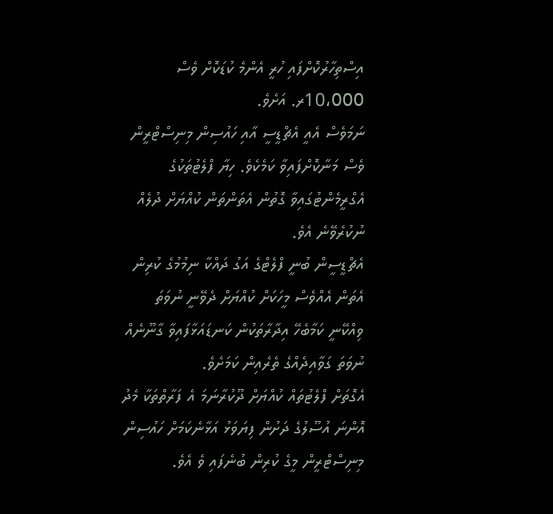އިސްތިހާރުކޮށްފައި ހުރީ އެންމެ ކުޑަކޮށް ވެސް 10،000ރ. އަށެވެ.
ނަމަވެސް އެއީ އެޗްޑީސީ އާއި ހައުސިން މިނިސްޓްރީން ވެސް މަނާކޮށްފައިވާ ކަމެކެވެ. ހިޔާ ފްލެޓުތަކުގެ އެގްރީމެންޓުގައިވާ ގޮތުން އެތަންތަން ކުއްޔަށް ދުލެއް ނުކުރެވޭނެ އެވެ.
އެޗްޑީސީން ބުނީ ފްލެޓްގެ އަގު ދައްކާ ނިމުމުގެ ކުރިން އެތަން އެއްވެސް މީހަކަށް ކުއްޔަށް ދެވޭނީ ނުވަތަ ވިއްކޭނީ ކަމާބެހޭ އިދާރާތަކުން ކަނޑައަޅާފައިވާ ގާނޫނެއް ނުވަތަ ގަވާއިދެއްގެ ތެރެއިން ކަމަށެވެ.
އެގޮތަށް ފްލެޓުތައް ކުއްޔަށް ދޫކުރާނަމަ އެ ފަރާތްތަކާ މެދު އޮންނަ އުސޫލުގެ ދަށުން ފިޔަވަޅު އަޅާނެކަމަށް ހައުސިން މިނިސްޓްރީން މީގެ ކުރިން ބުނެފައި ވެ އެވެ.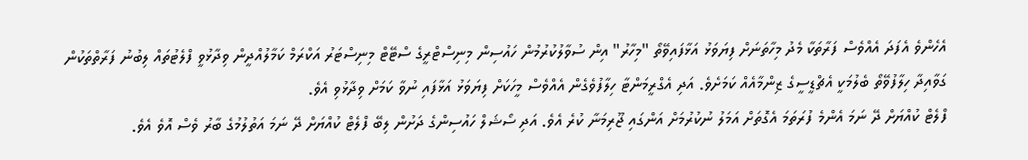އެހެންވެ އެފަދަ އެއްވެސް ފަރާތަކާ މެދު މިހާތަނަށް ފިޔަވަޅު އަޅާފައިވޭތޯ "މިހާރު" އިން ސުވާލުކުރުމުން ހައުސިން މިނިސްޓްރީގެ ސްޓޭޓް މިނިސްޓަރު އަކްރަމް ކަމާލުއްދީން ވިދާޅުވީ ފްލެޓުތައް ލިބުނު ފަރާތްތަކުން ގަވާއިދާ ހިލާފުވޭތޯ ބެލުމަކީ އެޗްޑީސީގެ ޒިންމާއެއް ކަމަށެވެ. އަދި އެގްރީމަންޓާ ހިލާފުވެގެން އެއްވެސް މީހަކަށް ފިޔަވަޅު އަޅާފައި ނުވާ ކަމަށް ވިދާޅުވި އެވެ.
ފްލެޓް ކުއްޔަށް ދޭ ނަމަ އެންމެ ފުރަތަމަ އެގޮތަށް އަމަލު ނުކުރުމަށް އަންގައި ޖޫރިމަނާ ކުރެ އެވެ. އަދި ސޯޝަލް ހައުސިންގެ ދަށުން ލިބޭ ފްލެޓް ކުއްޔަށް ދޭ ނަމަ އަތުލުމުގެ ބާރު ވެސް އޮވެ އެވެ.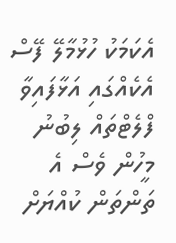އެކަމަކު ހުޅުމާލޭ ފޭސް އެކެއްގައި އަޅާފައިވާ ފްލެޓްތައް ލިބުނު މީހުން ވެސް އެ ތަންތަން ކުއްޔަށް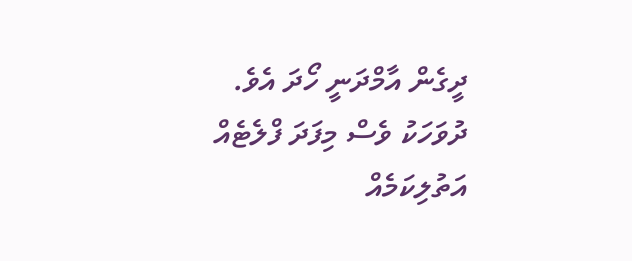ދީގެން އާމްދަނީ ހޯދަ އެވެ. ދުވަހަކު ވެސް މިފަދަ ފްލެޓެއް އަތުލިކަމެއް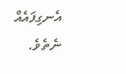އެނގިފައެއް ނެތެވެ.